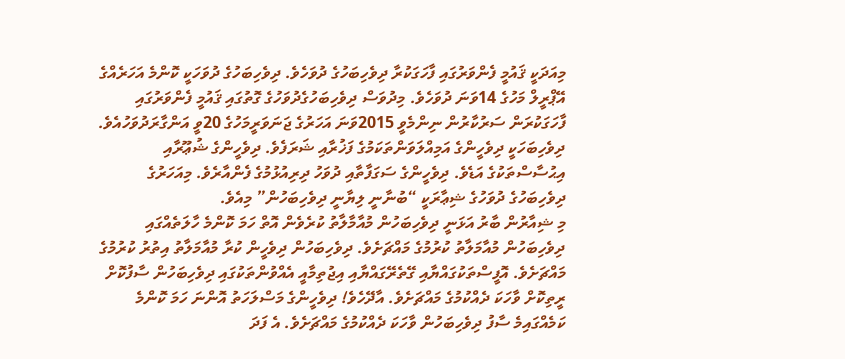މިއަދަކީ ޤައުމީ ފެންވަރުގައި ފާހަގަކުރާ ދިވެހިބަހުގެ ދުވަހެވެ. ދިވެހިބަހުގެ ދުވަހަކީ ކޮންމެ އަހަރެއްގެ އޭޕްރީލް މަހުގެ 14ވަނަ ދުވަހެވެ. މިދުވަސް ދިވެހިބަހުގެދުވަހުގެ ގޮތުގައި ޤައުމީ ފެންވަރުގައި ފާހަގަކުރަން ސަރުކާރުން ނިންމެވީ 2015ވަނަ އަހަރުގެ ޖަނަވަރީމަހުގެ 20ވީ އަންގާރަދުވަހުއެވެ.
ދިވެހިބަހަކީ ދިވެހީންގެ އަމިއްލަވަންތަކަމުގެ ފަޚުރާއި ޝަރަފެވެ. ދިވެހީންގެ ޝުޢޫރާއި އިޙުސާސްތަކުގެ އަޑެވެ. ދިވެހީންގެ ސަގަފާތާއި ދުވަހު ދިރިއުޅުމުގެ ފެންއާރެވެ. މިއަހަރުގެ ދިވެހިބަހުގެ ދުވަހުގެ ޝިޢާރަކީ “ބުނާނީ ލިޔާނީ ދިވެހިބަހުން” މިއެވެ.
މި ޝިއާރުން ބާރު އަޅަނީ ދިވެހިބަހުން މުއާމާލާތު ކުރެވެން އޮތް ހަމަ ކޮންމެ ހާލަތެއްގައި ދިވެހިބަހުން މުއާމަލާތު ކުރުމުގެ މައްޗަށެވެ. ދިވެހިބަހުން ދިވެހީން ކުރާ މުއާމަލާތު އިތުރު ކުރުމުގެ މައްޗަށެވެ. އޮފީސްތަކުގައްޔާއި ގޭތެރޭގައްޔާއި އިޖުތިމާއީ އެއްވުންތަކުގައި ދިވެހިބަހުން ސާފުކޮށް ރީތިކޮށް ވާހަކަ ދެއްކުމުގެ މައްޗަށެވެ. އާދޭހެވެ! ދިވެހީންގެ މަސްލަހަތު އޮންނަ ހަމަ ކޮންމެ ކަމެއްގައިމެ ސާފު ދިވެހިބަހުން ވާހަކަ ދެއްކުމުގެ މައްޗަށެވެ. އެ ފަދަ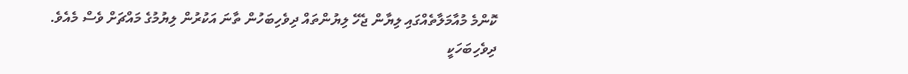ކޮންމެ މުއާމަލާތެއްގައި ލިޔާން ޖެހޭ ލިޔުންތައް ދިވެހިބަހުން ތާނަ އަކުރުން ލިޔުމުގެ މައްޗަށް ވެސް މެއެވެ.
ދިވެހިބަހަކީ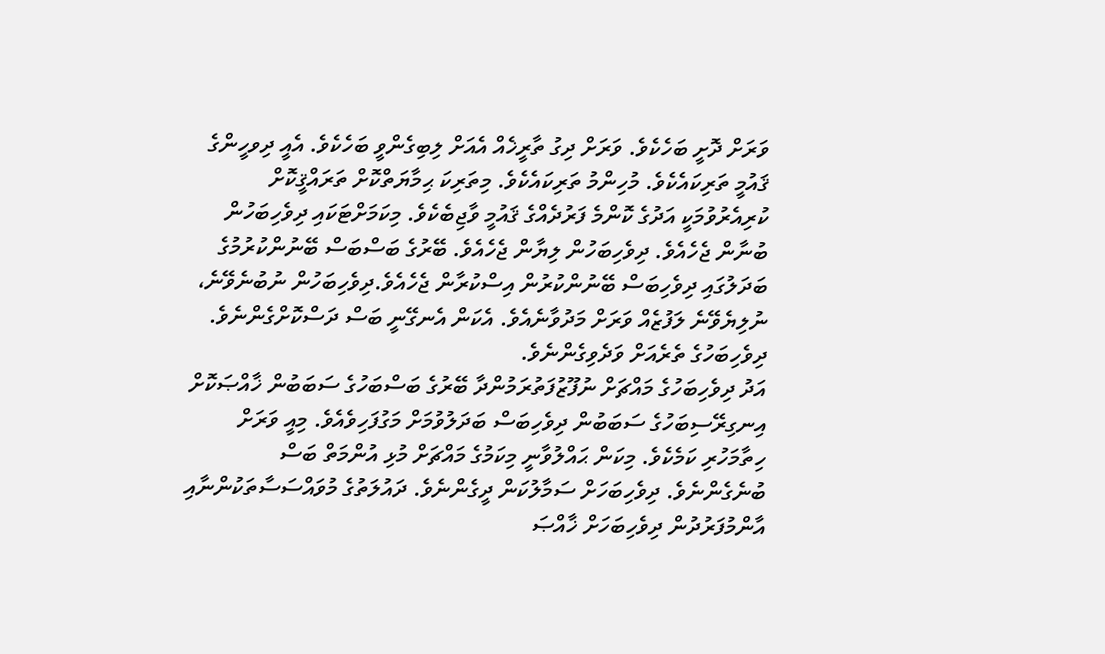ވަރަށް ދޮށީ ބަހެކެވެ. ވަރަށް ދިގު ތާރީޚެއް އެއަށް ލިބިގެންވީ ބަހެކެވެ. އެއީ ދިވހީންގެ ޤައުމީ ތަރިކައެކެވެ. މުހިންމު ތަރިކައެކެވެ. މިތަރިކަ ޙިމާޔަތްކޮށް ތަރައްޤީކޮށް ކުރިއެރުވުމަކީ އަދުގެ ކޮންމެ ފަރުދެއްގެ ޤައުމީ ވާޖިބެކެވެ. މިކަމަށްޓަކައި ދިވެހިބަހުން ބުނާން ޖެހެއެވެ. ދިވެހިބަހުން ލިޔާން ޖެހެއެވެ. ބޭރުގެ ބަސްބަސް ބޭނުންކުރުމުގެ ބަދަލުގައި ދިވެހިބަސް ބޭނުންކުރުން އިސްކުރާން ޖެހެއެވެ.ދިވެހިބަހުން ނުބުނެވޭނެ، ނުލިޔެވޭނެ ލަފުޒެއް ވަރަށް މަދުވާނެއެވެ. އެކަން އެނގޭނީ ބަސް ދަސްކޮށްގެންނެވެ. ދިވެހިބަހުގެ ތެރެއަށް ވަދެވިގެންނެވެ.
އަދު ދިވެހިބަހުގެ މައްޗަށް ނުފޫޒުފަތުރަމުންދާ ބޭރުގެ ބަސްބަހުގެ ސަބަބުން ޚާއްޞަކޮށް އިނގިރޭސިބަހުގެ ސަބަބުން ދިވެހިބަސް ބަދަލުވުމަށް މަގުފަހިވެއެވެ. މިއީ ވަރަށް ހިތާމަހުރި ކަމެކެވެ. މިކަން ޙައްލުވާނީ މިކަމުގެ މައްޗަށް މުޅި އުންމަތް ބަސް ބުނެގެންނެވެ. ދިވެހިބަހަށް ސަމާލުކަން ދީގެންނެވެ. ދައުލަތުގެ މުވައްސަސާތަކުންނާއި އާންމުފަރުދުން ދިވެހިބަހަށް ޚާއްޞަ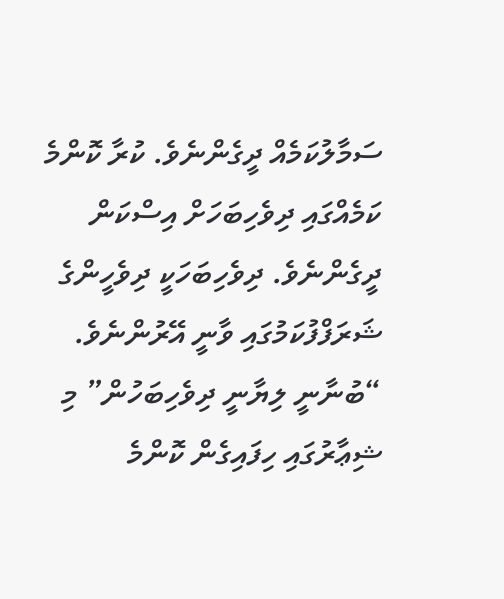ސަމާލުކަމެއް ދީގެންނެވެ. ކުރާ ކޮންމެ ކަމެއްގައި ދިވެހިބަހަށް އިސްކަން ދީގެންނެވެ. ދިވެހިބަހަކީ ދިވެހީންގެ ޝަރަފްފުކަމުގައި ވާނީ އޭރުންނެވެ. “ބުނާނީ ލިޔާނީ ދިވެހިބަހުން” މި ޝިޢާރުގައި ހިފައިގެން ކޮންމެ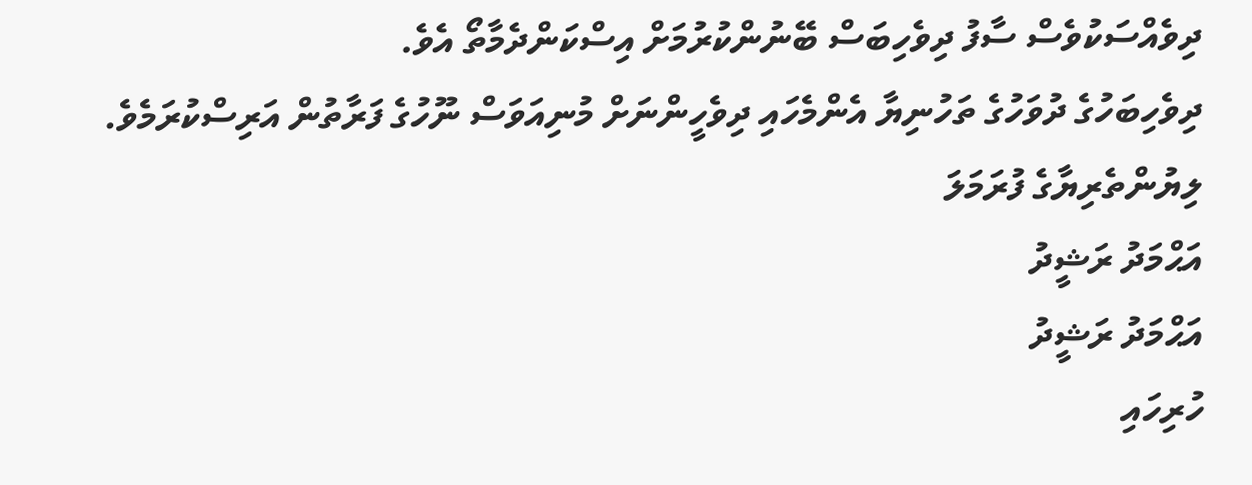ދިވެއްސަކުވެސް ސާފު ދިވެހިބަސް ބޭނުންކުރުމަށް އިސްކަންދެމާތޯ އެވެ.
ދިވެހިބަހުގެ ދުވަހުގެ ތަހުނިޔާ އެންމެހައި ދިވެހީންނަށް މުނިއަވަސް ނޫހުގެ ފަރާތުން އަރިސްކުރަމެވެ.
ލިޔުންތެރިޔާގެ ފުރަމަލަ
އަޙްމަދު ރަޝީދު
އަޙްމަދު ރަޝީދު
ހުރިހައި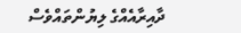ދާއިރާއެއްގެ ލިޔުންތައްވެސް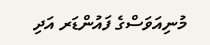މުނިއަވަސްގެ ފައުންޑަރ އަދި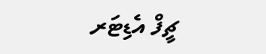ޗީފް އެޑިޓަރ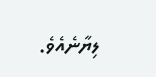ލިޔާނެއެވެ.